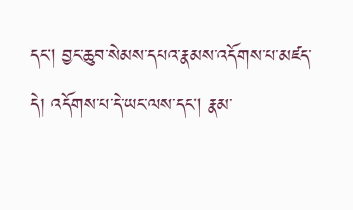དང། བྱང་ཆུབ་སེམས་དཔའ་རྣམས་འདོགས་པ་མཛད་དེ། འདོགས་པ་དེ་ཡང་ལས་དང། རྣམ་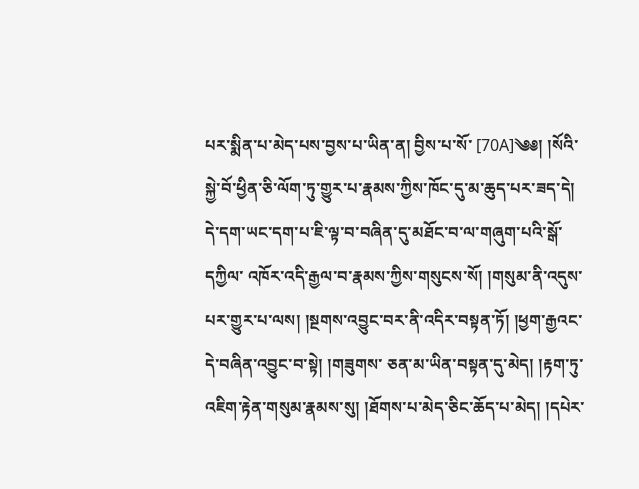པར་སྨིན་པ་མེད་པས་བྱས་པ་ཡིན་ན། བྱིས་པ་སོ་ [70A]༄༅། །སོའི་སྐྱེ་བོ་ཕྱིན་ཅི་ལོག་ཏུ་གྱུར་པ་རྣམས་ཀྱིས་ཁོང་དུ་མ་ཆུད་པར་ཟད་དེ། དེ་དག་ཡང་དག་པ་ཇི་ལྟ་བ་བཞིན་དུ་མཐོང་བ་ལ་གཞུག་པའི་སྒོ་དཀྱིལ་ འཁོར་འདི་རྒྱལ་བ་རྣམས་ཀྱིས་གསུངས་སོ། །གསུམ་ནི་འདུས་པར་གྱུར་པ་ལས། །སྔགས་འབྱུང་བར་ནི་འདིར་བསྟན་ཏོ། །ཕྱག་རྒྱའང་དེ་བཞིན་འབྱུང་བ་སྟེ། །གཟུགས་ ཅན་མ་ཡིན་བསྟན་དུ་མེད། །རྟག་ཏུ་འཇིག་རྟེན་གསུམ་རྣམས་སུ། །ཐོགས་པ་མེད་ཅིང་ཆོད་པ་མེད། །དཔེར་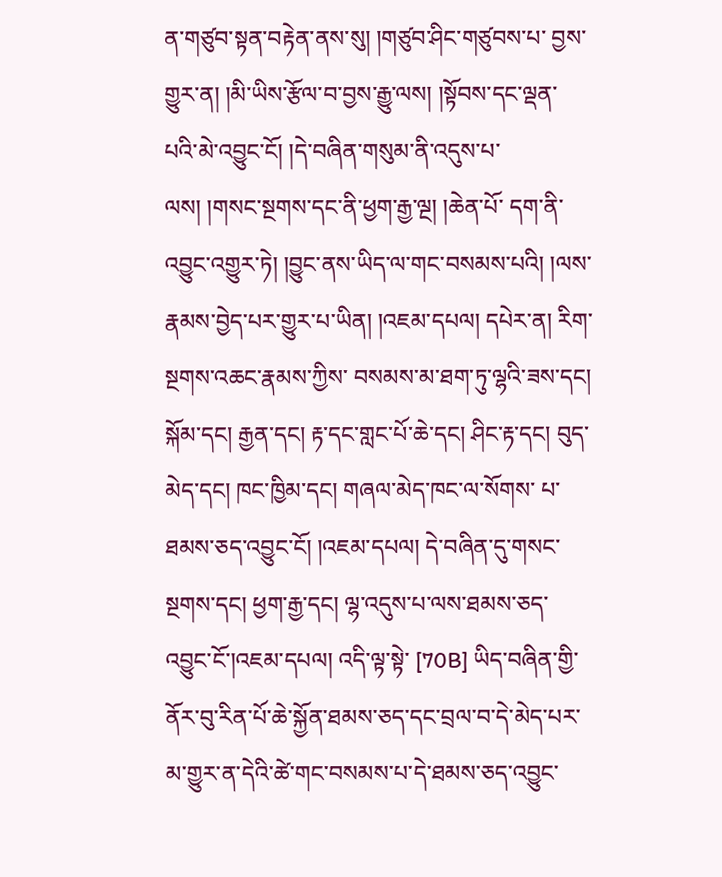ན་གཙུབ་སྟན་བརྟེན་ནས་སུ། །གཙུབ་ཤིང་གཙུབས་པ་ བྱས་གྱུར་ན། །མི་ཡིས་རྩོལ་བ་བྱས་རྒྱུ་ལས། །སྟོབས་དང་ལྡན་པའི་མེ་འབྱུང་ངོ། །དེ་བཞིན་གསུམ་ནི་འདུས་པ་ལས། །གསང་སྔགས་དང་ནི་ཕྱག་རྒྱ་ལྔ། །ཆེན་པོ་ དག་ནི་འབྱུང་འགྱུར་ཏེ། །བྱུང་ནས་ཡིད་ལ་གང་བསམས་པའི། །ལས་རྣམས་བྱེད་པར་གྱུར་པ་ཡིན། །འཇམ་དཔལ། དཔེར་ན། རིག་སྔགས་འཆང་རྣམས་ཀྱིས་ བསམས་མ་ཐག་ཏུ་ལྷའི་ཟས་དང། སྐོམ་དང། རྒྱན་དང། རྟ་དང་གླང་པོ་ཆེ་དང། ཤིང་རྟ་དང། བུད་མེད་དང། ཁང་ཁྱིམ་དང། གཞལ་མེད་ཁང་ལ་སོགས་ པ་ཐམས་ཅད་འབྱུང་ངོ། །འཇམ་དཔལ། དེ་བཞིན་དུ་གསང་སྔགས་དང། ཕྱག་རྒྱ་དང། ལྷ་འདུས་པ་ལས་ཐམས་ཅད་འབྱུང་ངོ་།འཇམ་དཔལ། འདི་ལྟ་སྟེ་ [70B] ཡིད་བཞིན་གྱི་ནོར་བུ་རིན་པོ་ཆེ་སྐྱོན་ཐམས་ཅད་དང་བྲལ་བ་དེ་མེད་པར་མ་གྱུར་ན་དེའི་ཚེ་གང་བསམས་པ་དེ་ཐམས་ཅད་འབྱུང་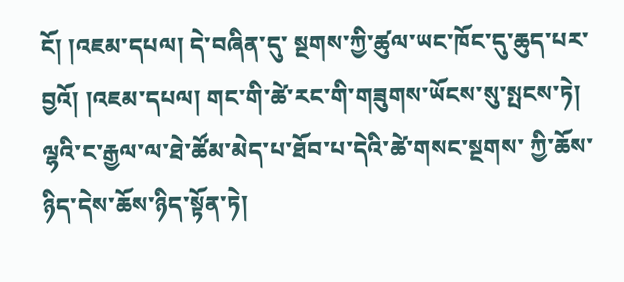ངོ། །འཇམ་དཔལ། དེ་བཞིན་དུ་ སྔགས་ཀྱི་ཚུལ་ཡང་ཁོང་དུ་ཆུད་པར་བྱའོ། །འཇམ་དཔལ། གང་གི་ཚེ་རང་གི་གཟུགས་ཡོངས་སུ་སྤངས་ཏེ། ལྷའི་ང་རྒྱལ་ལ་ཐེ་ཚོམ་མེད་པ་ཐོབ་པ་དེའི་ཚེ་གསང་སྔགས་ ཀྱི་ཆོས་ཉིད་དེས་ཆོས་ཉིད་སྟོན་ཏེ།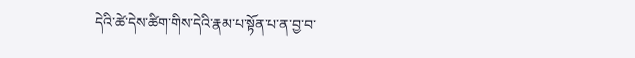དེའི་ཚེ་དེས་ཚིག་གིས་དེའི་རྣམ་པ་སྟོན་པ་ན་བྱ་བ་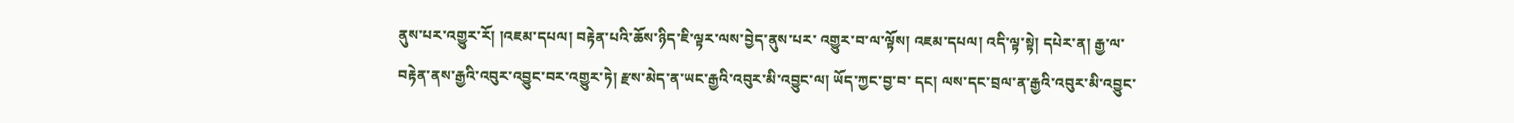ནུས་པར་འགྱུར་རོ། །འཇམ་དཔལ། བརྟེན་པའི་ཆོས་ཉིད་ཇི་ལྟར་ལས་བྱེད་ནུས་པར་ འགྱུར་བ་ལ་ལྟོས། འཇམ་དཔལ། འདི་ལྟ་སྟེ། དཔེར་ན། རྒྱ་ལ་བརྟེན་ནས་རྒྱའི་འབུར་འབྱུང་བར་འགྱུར་ཏེ། རྫས་མེད་ན་ཡང་རྒྱའི་འབུར་མི་འབྱུང་ལ། ཡོད་ཀྱང་བྱ་བ་ དང། ལས་དང་བྲལ་ན་རྒྱའི་འབུར་མི་འབྱུང་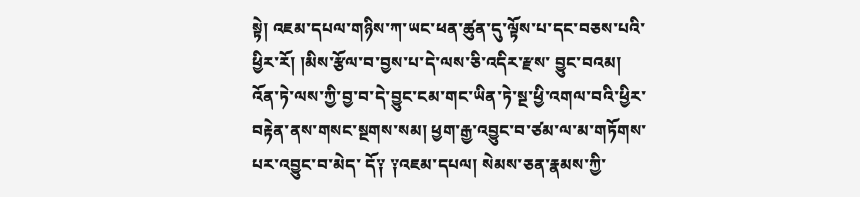སྟེ། འཇམ་དཔལ་གཉིས་ཀ་ཡང་ཕན་ཚུན་དུ་ལྟོས་པ་དང་བཅས་པའི་ཕྱིར་རོ། །མིས་རྩོལ་བ་བྱས་པ་དེ་ལས་ཅི་འདིར་རྫས་ བྱུང་བའམ། འོན་ཏེ་ལས་ཀྱི་བྱ་བ་དེ་བྱུང་ངམ་གང་ཡིན་ཏེ་སྔ་ཕྱི་འགལ་བའི་ཕྱིར་བརྟེན་ནས་གསང་སྔགས་སམ། ཕྱག་རྒྱ་འབྱུང་བ་ཙམ་ལ་མ་གཏོགས་པར་འབྱུང་བ་མེད་ དོ༑ ༑འཇམ་དཔལ། སེམས་ཅན་རྣམས་ཀྱི་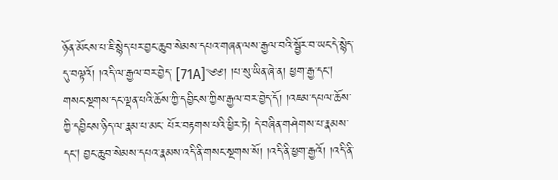ཉོན་མོངས་པ་ཇི་སྙེད་པར་བྱང་ཆུབ་སེམས་དཔའ་གཞན་ལས་རྒྱལ་བའི་སྦྱོར་བ་ཡང་དེ་སྙེད་དུ་བལྟའོ། །འདི་ལ་རྒྱལ་བར་བྱེད་ [71A]༄༅། །པ་སུ་ཡིན་ཞེ་ན། ཕྱག་རྒྱ་དང། གསང་སྔགས་དང་ལྡན་པའི་ཆོས་ཀྱི་དབྱིངས་ཀྱིས་རྒྱལ་བར་བྱེད་དོ། །འཇམ་དཔལ་ཆོས་ཀྱི་དབྱིངས་ཉིད་ལ་རྣམ་པ་མང་ པོར་བརྟགས་པའི་ཕྱིར་ཏེ། དེ་བཞིན་གཤེགས་པ་རྣམས་དང། བྱང་ཆུབ་སེམས་དཔའ་རྣམས་འདི་ནི་གསང་སྔགས་སོ། །འདི་ནི་ཕྱག་རྒྱའོ། །འདི་ནི་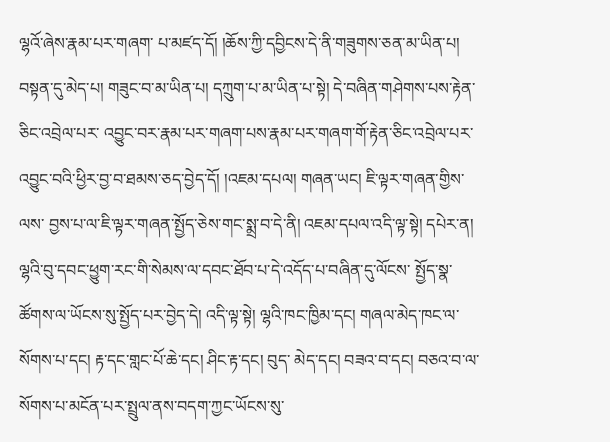ལྷའོ་ཞེས་རྣམ་པར་གཞག་ པ་མཛད་དོ། །ཆོས་ཀྱི་དབྱིངས་དེ་ནི་གཟུགས་ཅན་མ་ཡིན་པ། བསྟན་དུ་མེད་པ། གཟུང་བ་མ་ཡིན་པ། དཀྲུག་པ་མ་ཡིན་པ་སྟེ། དེ་བཞིན་གཤེགས་པས་རྟེན་ཅིང་འབྲེལ་པར་ འབྱུང་བར་རྣམ་པར་གཞག་པས་རྣམ་པར་གཞག་གོ་རྟེན་ཅིང་འབྲེལ་པར་འབྱུང་བའི་ཕྱིར་བྱ་བ་ཐམས་ཅད་བྱེད་དོ། །འཇམ་དཔལ། གཞན་ཡང། ཇི་ལྟར་གཞན་གྱིས་ལས་ བྱས་པ་ལ་ཇི་ལྟར་གཞན་སྤྱོད་ཅེས་གང་སྨྲ་བ་དེ་ནི། འཇམ་དཔལ་འདི་ལྟ་སྟེ། དཔེར་ན། ལྷའི་བུ་དབང་ཕྱུག་རང་གི་སེམས་ལ་དབང་ཐོབ་པ་དེ་འདོད་པ་བཞིན་དུ་ལོངས་ སྤྱོད་སྣ་ཚོགས་ལ་ཡོངས་སུ་སྤྱོད་པར་བྱེད་དེ། འདི་ལྟ་སྟེ། ལྷའི་ཁང་ཁྱིམ་དང། གཞལ་མེད་ཁང་ལ་སོགས་པ་དང། རྟ་དང་གླང་པོ་ཆེ་དང། ཤིང་རྟ་དང། བུད་ མེད་དང། བཟའ་བ་དང། བཅའ་བ་ལ་སོགས་པ་མངོན་པར་སྤྲུལ་ནས་བདག་ཀྱང་ཡོངས་སུ་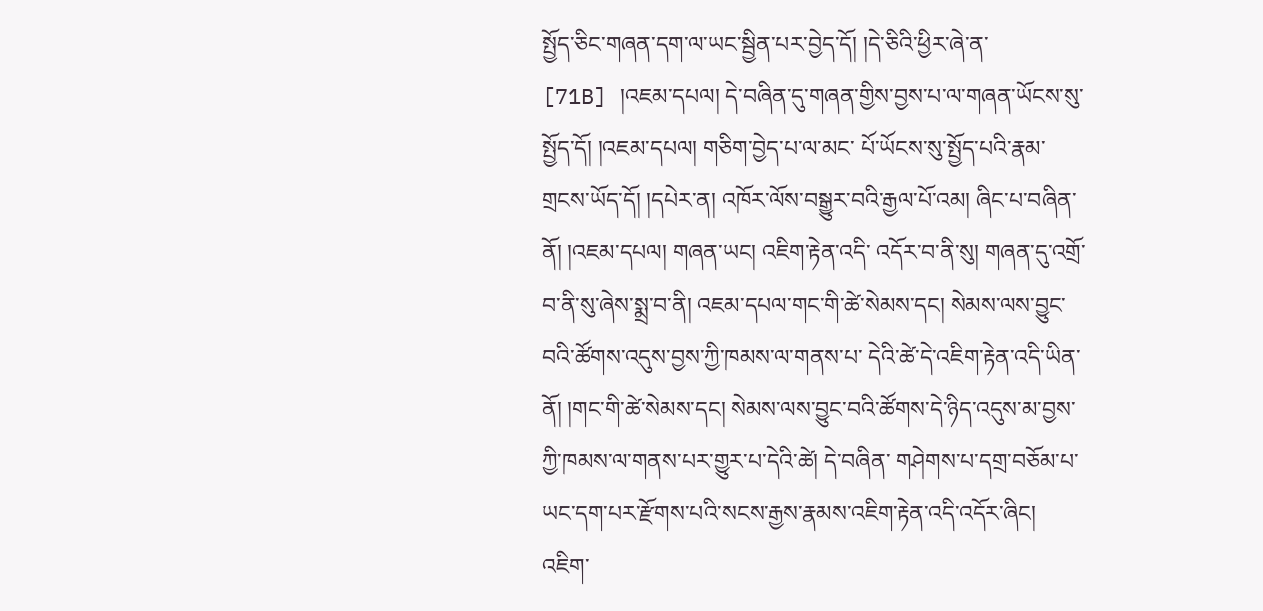སྤྱོད་ཅིང་གཞན་དག་ལ་ཡང་སྦྱིན་པར་བྱེད་དོ། །དེ་ཅིའི་ཕྱིར་ཞེ་ན་ [71B] །འཇམ་དཔལ། དེ་བཞིན་དུ་གཞན་གྱིས་བྱས་པ་ལ་གཞན་ཡོངས་སུ་སྤྱོད་དོ། །འཇམ་དཔལ། གཅིག་བྱེད་པ་ལ་མང་ པོ་ཡོངས་སུ་སྤྱོད་པའི་རྣམ་གྲངས་ཡོད་དོ། །དཔེར་ན། འཁོར་ལོས་བསྒྱུར་བའི་རྒྱལ་པོ་འམ། ཞིང་པ་བཞིན་ནོ། །འཇམ་དཔལ། གཞན་ཡང། འཇིག་རྟེན་འདི་ འདོར་བ་ནི་སུ། གཞན་དུ་འགྲོ་བ་ནི་སུ་ཞེས་སྨྲ་བ་ནི། འཇམ་དཔལ་གང་གི་ཚེ་སེམས་དང། སེམས་ལས་བྱུང་བའི་ཚོགས་འདུས་བྱས་ཀྱི་ཁམས་ལ་གནས་པ་ དེའི་ཚེ་དེ་འཇིག་རྟེན་འདི་ཡིན་ནོ། །གང་གི་ཚེ་སེམས་དང། སེམས་ལས་བྱུང་བའི་ཚོགས་དེ་ཉིད་འདུས་མ་བྱས་ཀྱི་ཁམས་ལ་གནས་པར་གྱུར་པ་དེའི་ཚེ། དེ་བཞིན་ གཤེགས་པ་དགྲ་བཅོམ་པ་ཡང་དག་པར་རྫོགས་པའི་སངས་རྒྱས་རྣམས་འཇིག་རྟེན་འདི་འདོར་ཞིང། འཇིག་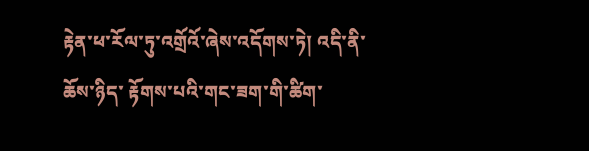རྟེན་ཕ་རོལ་ཏུ་འགྲོའོ་ཞེས་འདོགས་ཏེ། འདི་ནི་ཆོས་ཉིད་ རྟོགས་པའི་གང་ཟག་གི་ཚིག་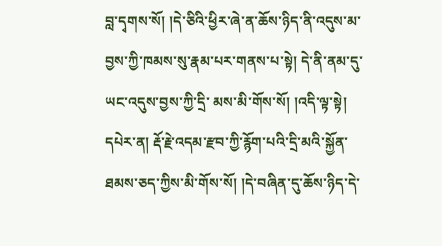བླ་དྭགས་སོ། །དེ་ཅིའི་ཕྱིར་ཞེ་ན་ཆོས་ཉིད་ནི་འདུས་མ་བྱས་ཀྱི་ཁམས་སུ་རྣམ་པར་གནས་པ་སྟེ། དེ་ནི་ནམ་དུ་ཡང་འདུས་བྱས་ཀྱི་དྲི་ མས་མི་གོས་སོ། །འདི་ལྟ་སྟེ། དཔེར་ན། རྡོ་རྗེ་འདམ་རྫབ་ཀྱི་རྙོག་པའི་དྲི་མའི་སྐྱོན་ཐམས་ཅད་ཀྱིས་མི་གོས་སོ། །དེ་བཞིན་དུ་ཆོས་ཉིད་དེ་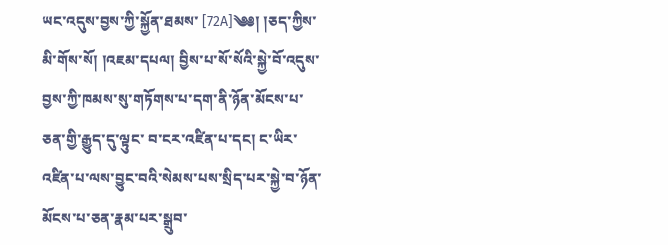ཡང་འདུས་བྱས་ཀྱི་སྐྱོན་ཐམས་ [72A]༄༅། །ཅད་ཀྱིས་མི་གོས་སོ། །འཇམ་དཔལ། བྱིས་པ་སོ་སོའི་སྐྱེ་བོ་འདུས་བྱས་ཀྱི་ཁམས་སུ་གཏོགས་པ་དག་ནི་ཉོན་མོངས་པ་ཅན་གྱི་རྒྱུད་དུ་ལྟུང་ བ་ངར་འཛིན་པ་དང། ང་ཡིར་འཛིན་པ་ལས་བྱུང་བའི་སེམས་པས་སྲིད་པར་སྐྱེ་བ་ཉོན་མོངས་པ་ཅན་རྣམ་པར་སྒྲུབ་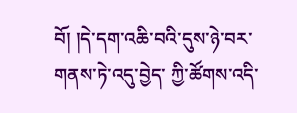བོ། །དེ་དག་འཆི་བའི་དུས་ཉེ་བར་གནས་ཏེ་འདུ་བྱེད་ ཀྱི་ཚོགས་འདི་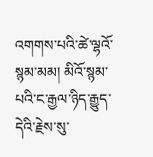འགགས་པའི་ཚེ་ལྷའོ་སྙམ་མམ། མིའོ་སྙམ་པའི་ང་རྒྱལ་ཉིད་རྒྱུད་དེའི་རྗེས་སུ་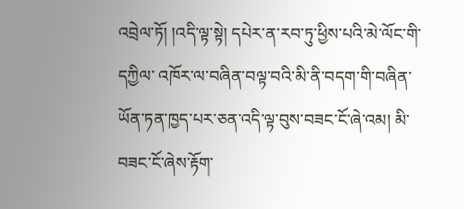འབྲེལ་ཏོ། །འདི་ལྟ་སྟེ། དཔེར་ན་རབ་ཏུ་ཕྱིས་པའི་མེ་ལོང་གི་དཀྱིལ་ འཁོར་ལ་བཞིན་བལྟ་བའི་མི་ནི་བདག་གི་བཞིན་ཡོན་ཏན་ཁྱད་པར་ཅན་འདི་ལྟ་བུས་བཟང་ངོ་ཞེ་འམ། མི་བཟང་ངོ་ཞེས་རྟོག་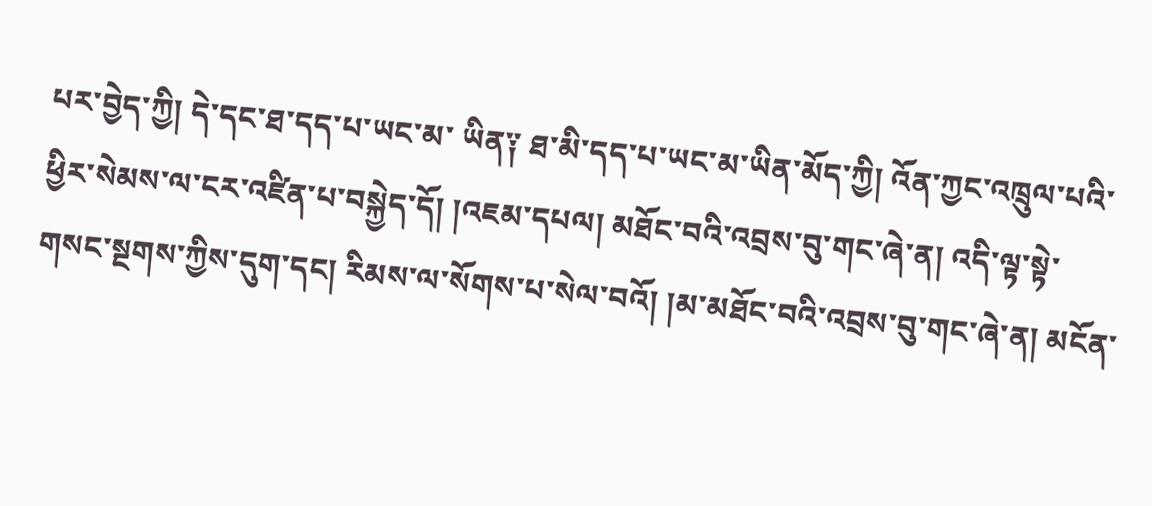པར་བྱེད་ཀྱི། དེ་དང་ཐ་དད་པ་ཡང་མ་ ཡིན༑ ཐ་མི་དད་པ་ཡང་མ་ཡིན་མོད་ཀྱི། འོན་ཀྱང་འཁྲུལ་པའི་ཕྱིར་སེམས་ལ་ངར་འཛིན་པ་བསྐྱེད་དོ། །འཇམ་དཔལ། མཐོང་བའི་འབྲས་བུ་གང་ཞེ་ན། འདི་ལྟ་སྟེ་ གསང་སྔགས་ཀྱིས་དུག་དང། རིམས་ལ་སོགས་པ་སེལ་བའོ། །མ་མཐོང་བའི་འབྲས་བུ་གང་ཞེ་ན། མངོན་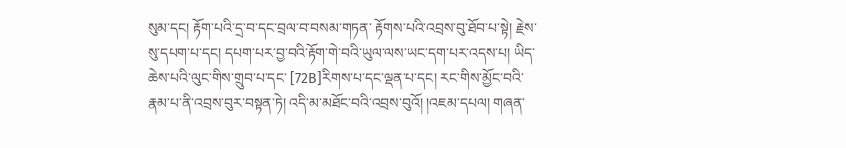སུམ་དང། རྟོག་པའི་དྲ་བ་དང་བྲལ་བ་བསམ་གཏན་ རྟོགས་པའི་འབྲས་བུ་ཐོབ་པ་སྟེ། རྗེས་སུ་དཔག་པ་དང། དཔག་པར་བྱ་བའི་རྟོག་གེ་བའི་ཡུལ་ལས་ཡང་དག་པར་འདས་པ། ཡིད་ཆེས་པའི་ལུང་གིས་གྲུབ་པ་དང་ [72B]རིགས་པ་དང་ལྡན་པ་དང། རང་གིས་མྱོང་བའི་རྣམ་པ་ནི་འབྲས་བུར་བསྟན་ཏེ། འདི་མ་མཐོང་བའི་འབྲས་བུའོ། །འཇམ་དཔལ། གཞན་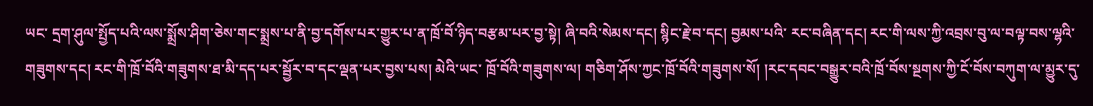ཡང་ དྲག་ཤུལ་སྤྱོད་པའི་ལས་སྨྲོས་ཤིག་ཅེས་གང་སྨྲས་པ་ནི་བྱ་དགོས་པར་གྱུར་པ་ན་ཁྲོ་བོ་ཉིད་བརྩམ་པར་བྱ་སྟེ། ཞི་བའི་སེམས་དང། སྙིང་རྗེ་བ་དང། བྱམས་པའི་ རང་བཞིན་དང། རང་གི་ལས་ཀྱི་འབྲས་བུ་ལ་བལྟ་བས་ལྷའི་གཟུགས་དང། རང་གི་ཁྲོ་བོའི་གཟུགས་ཐ་མི་དད་པར་སྦྱོར་བ་དང་ལྡན་པར་བྱས་པས། མེའི་ཡང་ ཁྲོ་བོའི་གཟུགས་ལ། གཅིག་ཤོས་ཀྱང་ཁྲོ་བོའི་གཟུགས་སོ། །རང་དབང་བསྒྱུར་བའི་ཁྲོ་བོས་སྔགས་ཀྱི་ངོ་བོས་བཀུག་ལ་མྱུར་དུ་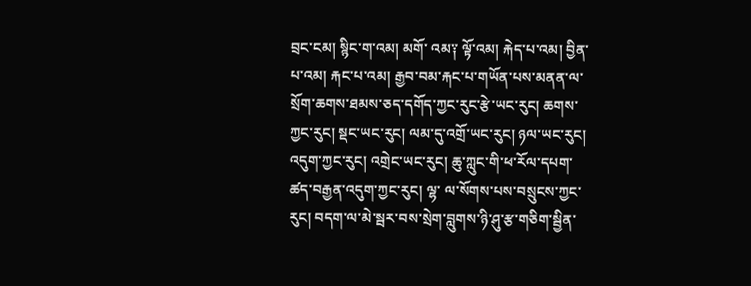བྲང་ངམ། སྙིང་ག་འམ། མགོ་ འམ༑ ལྟོ་འམ། རྐེད་པ་འམ། བྱིན་པ་འམ། རྐང་པ་འམ། རྒྱབ་བམ་རྐང་པ་གཡོན་པས་མནན་ལ་སྲོག་ཆགས་ཐམས་ཅད་དགོད་ཀྱང་རུང་རྩེ་ཡང་རུང། ཆགས་ ཀྱང་རུང། སྡང་ཡང་རུང། ལམ་དུ་འགྲོ་ཡང་རུང། ཉལ་ཡང་རུང། འདུག་ཀྱང་རུང། འགྲེང་ཡང་རུང། ཆུ་ཀླུང་གི་ཕ་རོལ་དཔག་ཚད་བརྒྱན་འདུག་ཀྱང་རུང། ལྷ་ ལ་སོགས་པས་བསྲུངས་ཀྱང་རུང། བདག་ལ་མེ་སྦར་བས་སྲེག་བླུགས་ཉི་ཤུ་རྩ་གཅིག་སྦྱིན་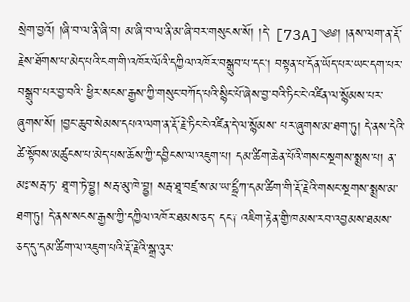སྲེག་བྱའོ། །ཞི་བ་ལ་ནི་ཞི་བ། མ་ཞི་བ་ལ་ནི་མ་ཞི་བར་གསུངས་སོ། །དེ་ [73A]༄༅། །ནས་ལག་ན་རྡོ་རྗེས་ཐོགས་པ་མེད་པའི་ངག་གི་འཁོར་ལོའི་དཀྱིལ་འཁོར་བསྒྲུབ་པ་དང། བསྟན་པ་དོན་ཡོད་པར་ཡང་དག་པར་བསྒྲུབ་པར་བྱ་བའི་ ཕྱིར་སངས་རྒྱས་ཀྱི་གསུང་བཀོད་པའི་སྙིང་པོ་ཞེས་བྱ་བའི་ཏིང་ངེ་འཛིན་ལ་སྙོམས་པར་ཞུགས་སོ། །བྱང་ཆུབ་སེམས་དཔའ་ལག་ན་རྡོ་རྗེ་ཏིང་ངེ་འཛིན་དེ་ལ་སྙོམས་ པར་ཞུགས་མ་ཐག་ཏུ། དེ་ནས་དེའི་ཚེ་སྟོབས་མཚུངས་པ་མེད་པས་ཆོས་ཀྱི་དབྱིངས་ལ་འཇུག་པ། དམ་ཚིག་ཆེན་པོའི་གསང་སྔགས་སྨྲས་པ། ན་མཿ་སརྦ་ཏ་ ཐཱ་ག་ཏེ་བྷྱ། སརྦ་མུ་ཁེ་བྷྱ། སརྦ་ཐཱ་བཛྲ་ས་མ་ཡ་དྷྲྀཀ་དམ་ཚིག་གི་རྡོ་རྗེའི་གསང་སྔགས་སྨྲས་མ་ཐག་ཏུ། དེ་ནས་སངས་རྒྱས་ཀྱི་དཀྱིལ་འཁོར་ཐམས་ཅད་ དང༑ འཇིག་རྟེན་གྱི་ཁམས་རབ་འབྱམས་ཐམས་ཅད་དུ་དམ་ཚིག་ལ་འཇུག་པའི་རྡོ་རྗེའི་སྒྲ་འུར་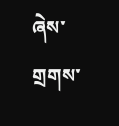ཞེས་གྲགས་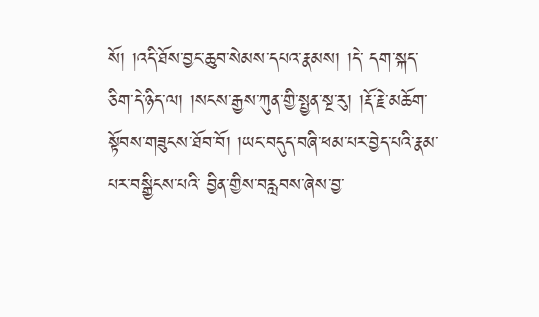སོ། །འདི་ཐོས་བྱང་ཆུབ་སེམས་དཔའ་རྣམས། །དེ་ དག་སྐད་ཅིག་དེ་ཉིད་ལ། །སངས་རྒྱས་ཀུན་གྱི་སྤྱན་སྔ་རུ། །རྡོ་རྗེ་མཆོག་སྟོབས་གཟུངས་ཐོབ་བོ། །ཡང་བདུད་བཞི་ཕམ་པར་བྱེད་པའི་རྣམ་པར་བསྒྱིངས་པའི་ བྱིན་གྱིས་བརླབས་ཞེས་བྱ་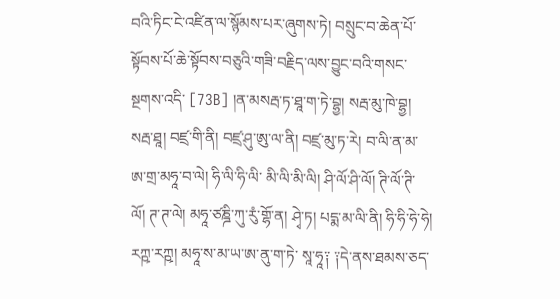བའི་ཏིང་ངེ་འཛིན་ལ་སྙོམས་པར་ཞུགས་ཏེ། བསྲུང་བ་ཆེན་པོ་སྟོབས་པོ་ཆེ་སྟོབས་བཅུའི་གཟི་བརྗིད་ལས་བྱུང་བའི་གསང་སྔགས་འདི་ [73B] །ན་མསརྦ་ཏ་ཐཱ་ག་ཏེ་བྷྱ། སརྦ་མུ་ཁེ་བྷྱ། སརྦ་ཐཱ། བཛྲ་གི་ནི། བཛྲ་ཤུ་ཨུ་ལ་ནི། བཛྲ་མུ་ཏ་རེ། བ་ལི་ན་མ་ཨ་གྲ་མཧཱ་བ་ལེ། ཧི་ལི་ཧི་ལི་ མི་ལི་མི་ལི། ཤི་ལོ་ཤི་ལོ། ཊི་ལོ་ཊི་ལོ། ཊ་ཊ་ལེ། མཧཱ་ཙཎྜི་ཀུ་རུཾ་གྷོ་ན། ཤྭེ་ཏ། པདྨ་མ་ལི་ནི། ཧི་ཧི་ཧེ་ཧེ། རཀྵ་རཀྵ། མཧཱ་ས་མ་ཡ་ཨ་ནུ་ག་ཏེ་ སཱ་ཧཱ༑ ༑དེ་ནས་ཐམས་ཅད་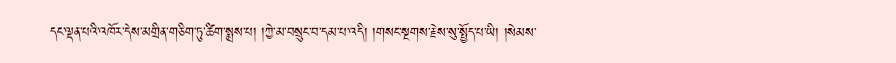དང་ལྡན་པའི་འཁོར་དེས་མགྲིན་གཅིག་ཏུ་ཚིག་སྨྲས་པ། །ཀྱེ་མ་བསྲུང་བ་དམ་པ་འདི། །གསང་སྔགས་རྗེས་སུ་སྤྱོད་པ་ཡི། །སེམས་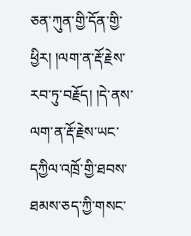ཅན་ཀུན་གྱི་དོན་གྱི་ཕྱིར། །ལག་ན་རྡོ་རྗེས་རབ་ཏུ་བརྗོད། །དེ་ནས་ལག་ན་རྡོ་རྗེས་ཡང་དཀྱིལ་འཁྲོ་གྱི་ཐབས་ཐམས་ཅད་ཀྱི་གསང་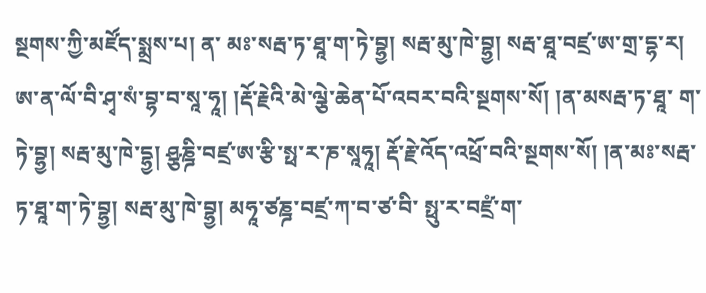སྔགས་ཀྱི་མཛོད་སྨྲས་པ། ན་ མཿ་སརྦ་ཏ་ཐཱ་ག་ཏེ་བྷྱ། སརྦ་མུ་ཁེ་བྷྱ། སརྦ་ཐཱ་བཛྲ་ཨ་གྲ་དྷ་ར། ཨ་ན་ལོ་བི་ཤྭ་སཾ་བྷ་བ་སཱ་ཧཱ། །རྡོ་རྗེའི་མེ་ལྕེ་ཆེན་པོ་འབར་བའི་སྔགས་སོ། །ན་མསརྦ་ཏ་ཐཱ་ ག་ཏེ་བྷྱ། སརྦ་མུ་ཁེ་དྷྱ། ཤྩཎྜི་བཛྲ་ཨ་རྩི་སྥ་ར་ཎ་སཱཧཱ། རྡོ་རྗེ་འོད་འཕྲོ་བའི་སྔགས་སོ། །ན་མཿ་སརྦ་ཏ་ཐཱ་ག་ཏེ་བྷྱ། སརྦ་མུ་ཁེ་བྷྱ། མཧཱ་ཙཎྜ་བཛྲ་ཀ་བ་ཙ་བི་ སྥུ་ར་བཛྲཾ་ག་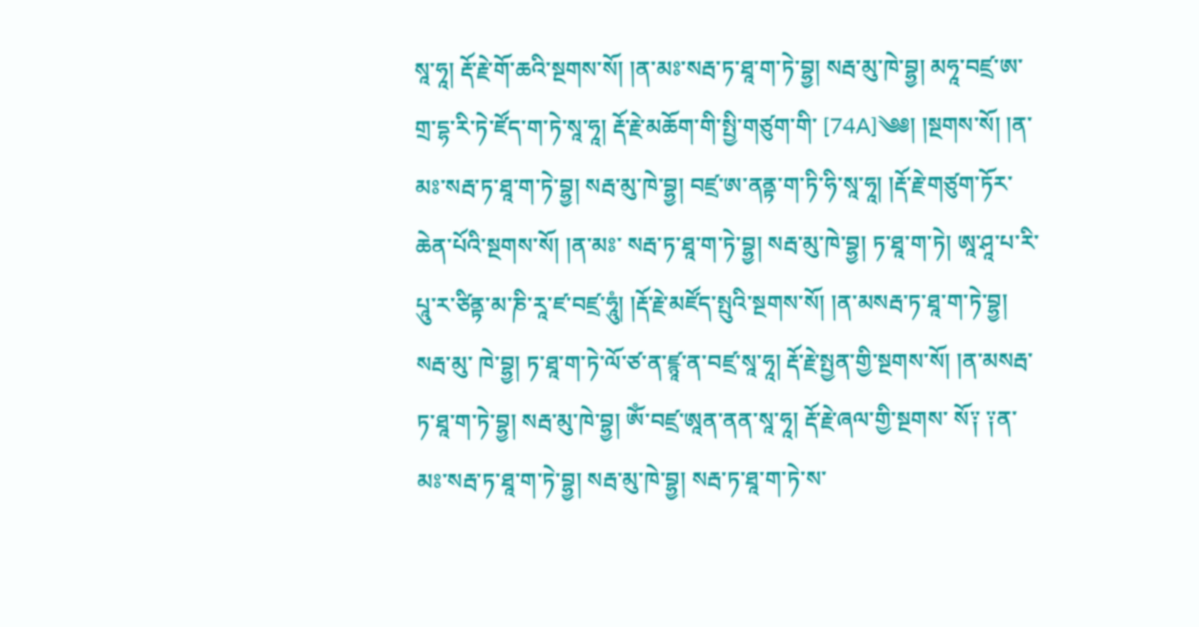སཱ་ཧཱ། རྡོ་རྗེ་གོ་ཆའི་སྔགས་སོ། །ན་མཿ་སརྦ་ཏ་ཐཱ་ག་ཏེ་བྷྱ། སརྦ་མུ་ཁེ་བྷྱ། མཧཱ་བཛྲ་ཨ་གྲ་དྷ་རི་ཏེ་ཛོད་ག་ཏེ་སཱ་ཧཱ། རྡོ་རྗེ་མཆོག་གི་སྤྱི་གཙུག་གི་ [74A]༄༅། །སྔགས་སོ། །ན་མཿ་སརྦ་ཏ་ཐཱ་ག་ཏེ་བྷྱ། སརྦ་མུ་ཁེ་བྷྱ། བཛྲ་ཨ་ནནྟ་ག་ཏི་ཧི་སཱ་ཧཱ། །རྡོ་རྗེ་གཙུག་ཏོར་ཆེན་པོའི་སྔགས་སོ། །ན་མཿ་ སརྦ་ཏ་ཐཱ་ག་ཏེ་བྷྱ། སརྦ་མུ་ཁེ་བྷྱ། ཏ་ཐཱ་ག་ཏེ། ཨཱ་ཤཱ་པ་རི་པཱུ་ར་ཙིནྟ་མ་ཎི་རཱ་ཛ་བཛྲ་ཧཱུཾ། །རྡོ་རྗེ་མཛོད་སྤུའི་སྔགས་སོ། །ན་མསརྦ་ཏ་ཐཱ་ག་ཏེ་བྷྱ། སརྦ་མུ་ ཁེ་བྷྱ། ཏ་ཐཱ་ག་ཏེ་ལོ་ཙ་ན་ཛྙཱ་ན་བཛྲ་སཱ་ཧཱ། རྡོ་རྗེ་སྤྱན་གྱི་སྔགས་སོ། །ན་མསརྦ་ཏ་ཐཱ་ག་ཏེ་བྷྱ། སརྦ་མུ་ཁེ་བྷྱ། ཨོཾ་བཛྲ་ཨཱན་ནན་སཱ་ཧཱ། རྡོ་རྗེ་ཞལ་གྱི་སྔགས་ སོ༑ ༑ན་མཿ་སརྦ་ཏ་ཐཱ་ག་ཏེ་བྷྱ། སརྦ་མུ་ཁེ་བྷྱ། སརྦ་ཏ་ཐཱ་ག་ཏེ་ས་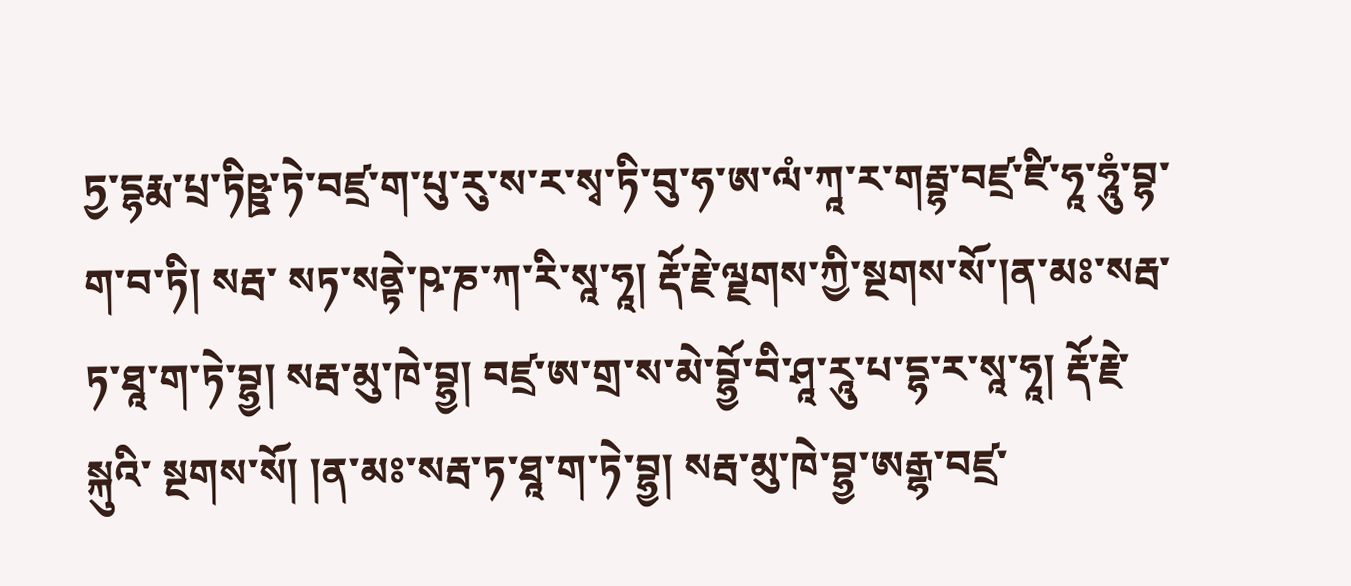ཏྱ་དྷརྨ་པྲ་ཏིཥྛ་ཏེ་བཛྲ་ག་པུ་རུ་ས་ར་སྭ་ཏི་བུ་ཧ་ཨ་ལཾ་ཀཱ་ར་གརྦྷ་བཛྲ་ཛི་ཧཱ་ཧཱུཾ་བྷ་ག་བ་ཏི། སརྦ་ སཏ་སནྟེ་ཥ་ཎ་ཀ་རི་སཱ་ཧཱ། རྡོ་རྗེ་ལྗགས་ཀྱི་སྔགས་སོ་།ན་མཿ་སརྦ་ཏ་ཐཱ་ག་ཏེ་བྷྱ། སརྦ་མུ་ཁེ་བྷྱ། བཛྲ་ཨ་གྲ་ས་མེ་བྷྱོ་བི་ཤཱ་རཱུ་པ་དྷ་ར་སཱ་ཧཱ། རྡོ་རྗེ་སྐུའི་ སྔགས་སོ། །ན་མཿ་སརྦ་ཏ་ཐཱ་ག་ཏེ་བྷྱ། སརྦ་མུ་ཁེ་བྷྱ་ཨརྒྷ་བཛྲ་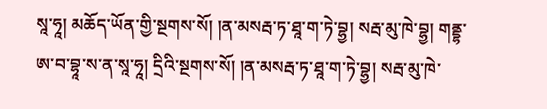སཱ་ཧཱ། མཆོད་ཡོན་གྱི་སྔགས་སོ། །ན་མསརྦ་ཏ་ཐཱ་ག་ཏེ་བྷྱ། སརྦ་མུ་ཁེ་བྷྱ། གནྡྷ་ ཨ་བ་བྷཱ་ས་ན་སཱ་ཧཱ། དྲིའི་སྔགས་སོ། །ན་མསརྦ་ཏ་ཐཱ་ག་ཏེ་བྷྱ། སརྦ་མུ་ཁེ་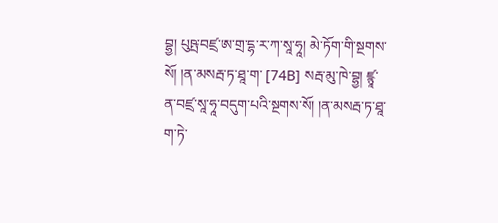བྷྱ། པུཥྤ་བཛྲ་ཨ་གྲ་དྷ་ར་ཀ་སཱ་ཧཱ། མེ་ཏོག་གི་སྔགས་སོ། །ན་མསརྦ་ཏ་ཐཱ་ག་ [74B] སརྦ་མུ་ཁེ་བྷྱ། ཛྙཱ་ན་བཛྲ་སཱ་ཧཱ་བདུག་པའི་སྔགས་སོ། །ན་མསརྦ་ཏ་ཐཱ་ག་ཏེ་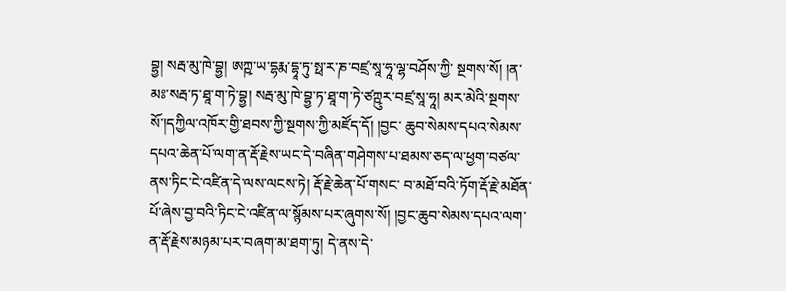བྷྱ། སརྦ་མུ་ཁེ་བྷྱ། ཨཀྵ་ཡ་དྷརྨ་དྷཱ་ཏུ་སྥ་ར་ཎ་བཛྲ་སཱ་ཧཱ་ལྷ་བཤོས་ཀྱི་ སྔགས་སོ། །ན་མཿ་སརྦ་ཏ་ཐཱ་ག་ཏེ་བྷྱ། སརྦ་མུ་ཁེ་བྷྱ་ཏ་ཐཱ་ག་ཏེ་ཙཀྵུར་བཛྲ་སཱ་ཧཱ། མར་མེའི་སྔགས་སོ་།དཀྱིལ་འཁོར་གྱི་ཐབས་ཀྱི་སྔགས་ཀྱི་མཛོད་དོ། །བྱང་ ཆུབ་སེམས་དཔའ་སེམས་དཔའ་ཆེན་པོ་ལག་ན་རྡོ་རྗེས་ཡང་དེ་བཞིན་གཤེགས་པ་ཐམས་ཅད་ལ་ཕྱག་བཙལ་ནས་ཏིང་ངེ་འཛིན་དེ་ལས་ལངས་ཏེ། རྡོ་རྗེ་ཆེན་པོ་གསང་ བ་མཐོ་བའི་ཏོག་རྡོ་རྗེ་མཐོན་པོ་ཞེས་བྱ་བའི་ཏིང་ངེ་འཛིན་ལ་སྙོམས་པར་ཞུགས་སོ། །བྱང་ཆུབ་སེམས་དཔའ་ལག་ན་རྡོ་རྗེས་མཉམ་པར་བཞག་མ་ཐག་ཏུ། དེ་ནས་དེ་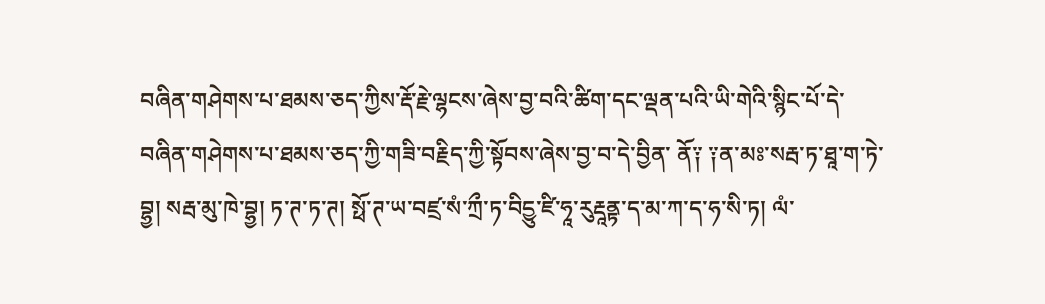བཞིན་གཤེགས་པ་ཐམས་ཅད་ཀྱིས་རྡོ་རྗེ་ལྷངས་ཞེས་བྱ་བའི་ཚིག་དང་ལྡན་པའི་ཡི་གེའི་སྙིང་པོ་དེ་བཞིན་གཤེགས་པ་ཐམས་ཅད་ཀྱི་གཟི་བརྗིད་ཀྱི་སྟོབས་ཞེས་བྱ་བ་དེ་བྱིན་ ནོ༑ ༑ན་མཿ་སརྦ་ཏ་ཐཱ་ག་ཏེ་བྷྱ། སརྦ་མུ་ཁེ་བྷྱ། ཏ་ཊ་ཏ་ཊ། སྥོ་ཊ་ཡ་བཛྲ་སཾ་ཀྲྀ་ཏ་བིདྱུ་ཛི་ཧཱ་རུརྡཱནྟ་ད་མ་ཀ་ད་ཧ་སི་ཏ། ལཾ་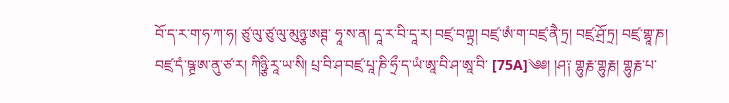བོ་ད་ར་ག་ཧ་ཀ་ཧ། ཙུ་ལུ་ཙུ་ལུ་མུཉྩ་ཨཊྚ་ ཧཱ་ས་ན། དཱ་ར་བི་དཱ་ར། བཛྲ་བཀྟྲ། བཛྲ་ཨཾ་ག་བཛྲ་ནཻ་ཏྲ། བཛྲ་ཤྲོ་ཏྲ། བཛྲ་གྷཱ་ཎ། བཛྲ་དཾ་ཥྚྲ་ཨ་ནུ་ཙ་ར། ཀིཉྩི་རཱ་ཡ་སི། པྲ་བི་ཤ་བཛྲ་པཱ་ཎི་ཧྲྀ་ད་ཡཾ་ཨཱ་བི་ཤ་ཨཱ་བི་ [75A]༄༅། །ཤ༑ གྷུརྞ་གྷུརྞ། གྷུརྞ་པ་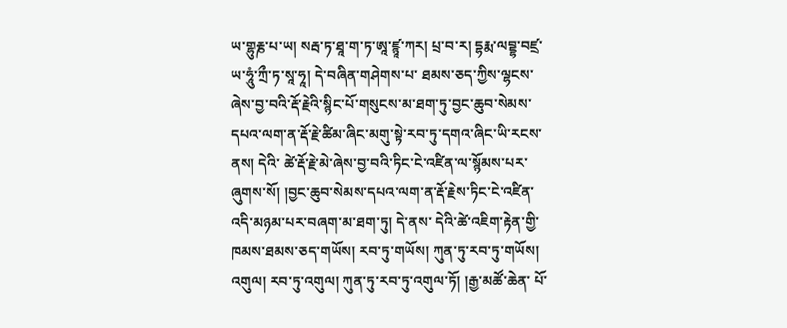ཡ་གྷུརྞ་པ་ཡ། སརྦ་ཏ་ཐཱ་ག་ཏ་ཨཱ་ཛྙཱ་ཀར། པྲ་བ་ར། དྷརྨ་ལབྡྷ་བཛྲ་ཡ་ཧཱུཾ་ཀྲྀ་ཏ་སཱ་ཧཱ། དེ་བཞིན་གཤེགས་པ་ ཐམས་ཅད་ཀྱིས་ལྷངས་ཞེས་བྱ་བའི་རྡོ་རྗེའི་སྙིང་པོ་གསུངས་མ་ཐག་ཏུ་བྱང་ཆུབ་སེམས་དཔའ་ལག་ན་རྡོ་རྗེ་ཚིམ་ཞིང་མགུ་སྟེ་རབ་ཏུ་དགའ་ཞིང་ཡི་རངས་ནས། དེའི་ ཚེ་རྡོ་རྗེ་མེ་ཞེས་བྱ་བའི་ཏིང་ངེ་འཛིན་ལ་སྙོམས་པར་ཞུགས་སོ། །བྱང་ཆུབ་སེམས་དཔའ་ལག་ན་རྡོ་རྗེས་ཏིང་ངེ་འཛིན་འདི་མཉམ་པར་བཞག་མ་ཐག་ཏུ། དེ་ནས་ དེའི་ཚེ་འཇིག་རྟེན་གྱི་ཁམས་ཐམས་ཅད་གཡོས། རབ་ཏུ་གཡོས། ཀུན་ཏུ་རབ་ཏུ་གཡོས། འགུལ། རབ་ཏུ་འགུལ། ཀུན་ཏུ་རབ་ཏུ་འགུལ་ཏོ། །རྒྱ་མཚོ་ཆེན་ པོ་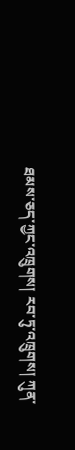ཐམས་ཅད་ཀྱང་འཁྲུགས། རབ་ཏུ་འཁྲུགས། ཀུན་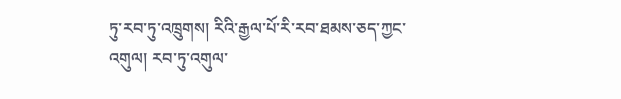ཏུ་རབ་ཏུ་འཁྲུགས། རིའི་རྒྱལ་པོ་རི་རབ་ཐམས་ཅད་ཀྱང་འགུལ། རབ་ཏུ་འགུལ་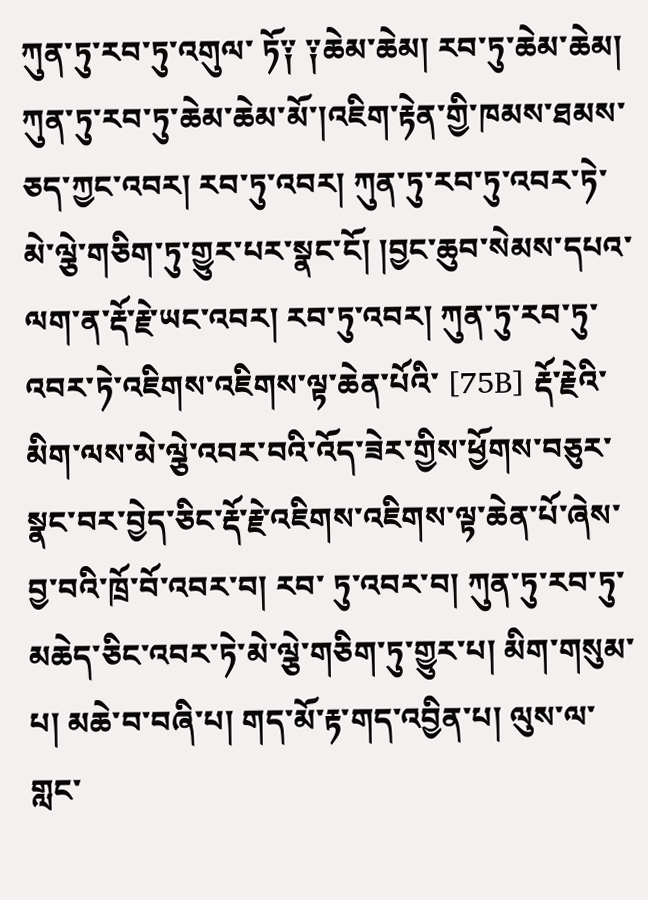ཀུན་ཏུ་རབ་ཏུ་འགུལ་ ཏོ༑ ༑ཆེམ་ཆེམ། རབ་ཏུ་ཆེམ་ཆེམ། ཀུན་ཏུ་རབ་ཏུ་ཆེམ་ཆེམ་མོ་།འཇིག་རྟེན་གྱི་ཁམས་ཐམས་ཅད་ཀྱང་འབར། རབ་ཏུ་འབར། ཀུན་ཏུ་རབ་ཏུ་འབར་ཏེ་ མེ་ལྕེ་གཅིག་ཏུ་གྱུར་པར་སྣང་ངོ། །བྱང་ཆུབ་སེམས་དཔའ་ལག་ན་རྡོ་རྗེ་ཡང་འབར། རབ་ཏུ་འབར། ཀུན་ཏུ་རབ་ཏུ་འབར་ཏེ་འཇིགས་འཇིགས་ལྟ་ཆེན་པོའི་ [75B] རྡོ་རྗེའི་མིག་ལས་མེ་ལྕེ་འབར་བའི་འོད་ཟེར་གྱིས་ཕྱོགས་བཅུར་སྣང་བར་བྱེད་ཅིང་རྡོ་རྗེ་འཇིགས་འཇིགས་ལྟ་ཆེན་པོ་ཞེས་བྱ་བའི་ཁྲོ་བོ་འབར་བ། རབ་ ཏུ་འབར་བ། ཀུན་ཏུ་རབ་ཏུ་མཆེད་ཅིང་འབར་ཏེ་མེ་ལྕེ་གཅིག་ཏུ་གྱུར་པ། མིག་གསུམ་པ། མཆེ་བ་བཞི་པ། གད་མོ་རྟ་གད་འབྱིན་པ། ལུས་ལ་གླང་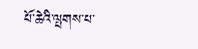པོ་ཆེའི་ལྤགས་པ་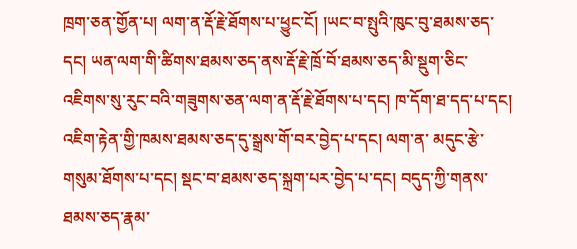ཁྲག་ཅན་གྱོན་པ། ལག་ན་རྡོ་རྗེ་ཐོགས་པ་ཕྱུང་ངོ། །ཡང་བ་སྤུའི་ཁུང་བུ་ཐམས་ཅད་དང། ཡན་ལག་གི་ཚིགས་ཐམས་ཅད་ནས་རྡོ་རྗེ་ཁྲོ་བོ་ཐམས་ཅད་མི་སྡུག་ཅིང་ འཇིགས་སུ་རུང་བའི་གཟུགས་ཅན་ལག་ན་རྡོ་རྗེ་ཐོགས་པ་དང། ཁ་དོག་ཐ་དད་པ་དང། འཇིག་རྟེན་གྱི་ཁམས་ཐམས་ཅད་དུ་སྒྲས་གོ་བར་བྱེད་པ་དང། ལག་ན་ མདུང་རྩེ་གསུམ་ཐོགས་པ་དང། སྡང་བ་ཐམས་ཅད་སྐྲག་པར་བྱེད་པ་དང། བདུད་ཀྱི་གནས་ཐམས་ཅད་རྣམ་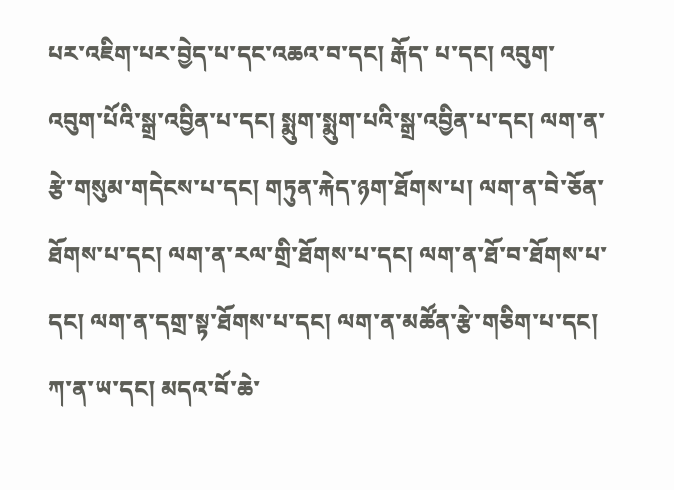པར་འཇིག་པར་བྱེད་པ་དང་འཆའ་བ་དང། རྒོད་ པ་དང། འབུག་འབུག་པོའི་སྒྲ་འབྱིན་པ་དང། སྨུག་སྨུག་པའི་སྒྲ་འབྱིན་པ་དང། ལག་ན་རྩེ་གསུམ་གདེངས་པ་དང། གཏུན་རྐེད་ཉག་ཐོགས་པ། ལག་ན་བེ་ཅོན་ ཐོགས་པ་དང། ལག་ན་རལ་གྲི་ཐོགས་པ་དང། ལག་ན་ཐོ་བ་ཐོགས་པ་དང། ལག་ན་དགྲ་སྟ་ཐོགས་པ་དང། ལག་ན་མཚོན་རྩེ་གཅིག་པ་དང། ཀ་ན་ཡ་དང། མདའ་བོ་ཆེ་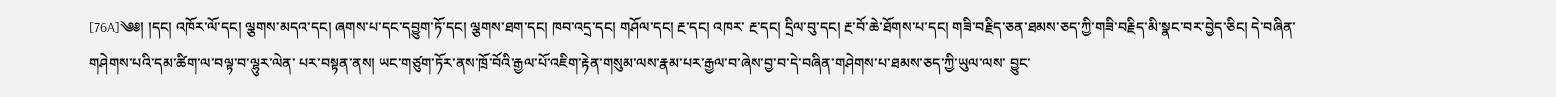[76A]༄༅། །དང། འཁོར་ལོ་དང། ལྕགས་མདའ་དང། ཞགས་པ་དང་དབྱུག་ཏོ་དང། ལྕགས་ཐག་དང། ཁབ་འདྲ་དང། གཤོལ་དང། རྔ་དང། འཁར་ རྔ་དང། དྲིལ་བུ་དང། རྔ་བོ་ཆེ་ཐོགས་པ་དང། གཟི་བརྗིད་ཅན་ཐམས་ཅད་ཀྱི་གཟི་བརྗིད་མི་སྣང་བར་བྱེད་ཅིང། དེ་བཞིན་གཤེགས་པའི་དམ་ཚིག་ལ་བལྟ་བ་ལྷུར་ལེན་ པར་བསྟན་ནས། ཡང་གཙུག་ཏོར་ནས་ཁྲོ་བོའི་རྒྱལ་པོ་འཇིག་རྟེན་གསུམ་ལས་རྣམ་པར་རྒྱལ་བ་ཞེས་བྱ་བ་དེ་བཞིན་གཤེགས་པ་ཐམས་ཅད་ཀྱི་ཡུལ་ལས་ བྱུང་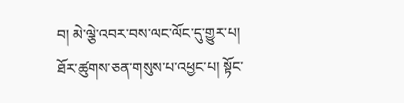བ། མེ་ལྕེ་འབར་བས་ལང་ལོང་དུ་གྱུར་པ། ཐོར་ཚུགས་ཅན་གསུས་པ་འཕྱང་པ། སྟོང་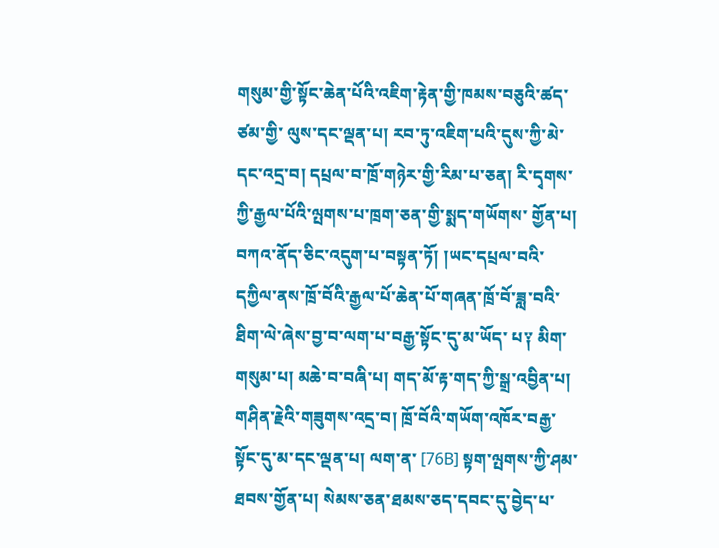གསུམ་གྱི་སྟོང་ཆེན་པོའི་འཇིག་རྟེན་གྱི་ཁམས་བཅུའི་ཚད་ཙམ་གྱི་ ལུས་དང་ལྡན་པ། རབ་ཏུ་འཇིག་པའི་དུས་ཀྱི་མེ་དང་འདྲ་བ། དཔྲལ་བ་ཁྲོ་གཉེར་གྱི་རིམ་པ་ཅན། རི་དྭགས་ཀྱི་རྒྱལ་པོའི་ལྤགས་པ་ཁྲག་ཅན་གྱི་སྨད་གཡོགས་ གྱོན་པ། བཀའ་ནོད་ཅིང་འདུག་པ་བསྟན་ཏོ། །ཡང་དཔྲལ་བའི་དཀྱིལ་ནས་ཁྲོ་བོའི་རྒྱལ་པོ་ཆེན་པོ་གཞན་ཁྲོ་བོ་ཟླ་བའི་ཐིག་ལེ་ཞེས་བྱ་བ་ལག་པ་བརྒྱ་སྟོང་དུ་མ་ཡོད་ པ༑ མིག་གསུམ་པ། མཆེ་བ་བཞི་པ། གད་མོ་རྟ་གད་ཀྱི་སྒྲ་འབྱིན་པ། གཤིན་རྗེའི་གཟུགས་འདྲ་བ། ཁྲོ་བོའི་གཡོག་འཁོར་བརྒྱ་སྟོང་དུ་མ་དང་ལྡན་པ། ལག་ན་ [76B] སྟག་ལྤགས་ཀྱི་ཤམ་ཐབས་གྱོན་པ། སེམས་ཅན་ཐམས་ཅད་དབང་དུ་བྱེད་པ་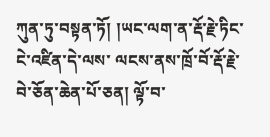ཀུན་ཏུ་བསྟན་ཏོ། །ཡང་ལག་ན་རྡོ་རྗེ་ཏིང་ངེ་འཛིན་དེ་ལས་ ལངས་ནས་ཁྲོ་བོ་རྡོ་རྗེ་བེ་ཅོན་ཆེན་པོ་ཅན། ལྟོ་བ་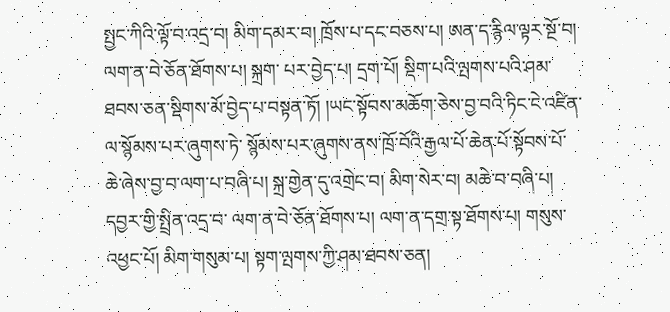སྤྱང་ཀིའི་ལྟོ་བ་འདྲ་བ། མིག་དམར་བ། ཁྲོས་པ་དང་བཅས་པ། ཨན་ད་རྙིལ་ལྟར་སྔོ་བ། ལག་ན་བེ་ཅོན་ཐོགས་པ། སྐྲག་ པར་བྱེད་པ། དྲག་པོ། སྡིག་པའི་ལྤགས་པའི་ཤམ་ཐབས་ཅན་སྡིགས་མོ་བྱེད་པ་བསྟན་ཏོ། །ཡང་སྟོབས་མཆོག་ཅེས་བྱ་བའི་ཏིང་ངེ་འཛིན་ལ་སྙོམས་པར་ཞུགས་ཏེ་ སྙོམས་པར་ཞུགས་ནས་ཁྲོ་བོའི་རྒྱལ་པོ་ཆེན་པོ་སྟོབས་པོ་ཆེ་ཞེས་བྱ་བ་ལག་པ་བཞི་པ། སྐྲ་གྱེན་དུ་འགྲེང་བ། མིག་སེར་བ། མཆེ་བ་བཞི་པ། དབྱར་གྱི་སྤྲིན་འདྲ་བ་ ལག་ན་བེ་ཅོན་ཐོགས་པ། ལག་ན་དགྲ་སྟ་ཐོགས་པ། གསུས་འཕྱང་པོ། མིག་གསུམ་པ། སྟག་ལྤགས་ཀྱི་ཤམ་ཐབས་ཅན།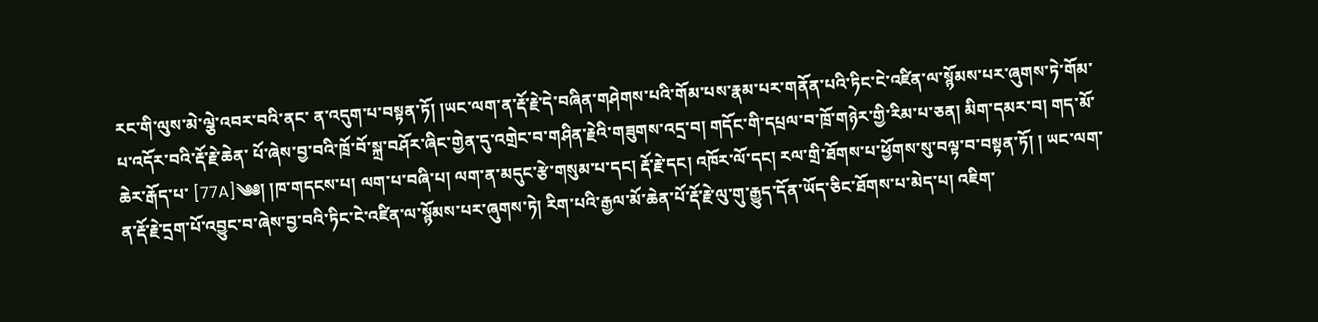རང་གི་ལུས་མེ་ལྕེ་འབར་བའི་ནང་ ན་འདུག་པ་བསྟན་ཏོ། །ཡང་ལག་ན་རྡོ་རྗེ་དེ་བཞིན་གཤེགས་པའི་གོམ་པས་རྣམ་པར་གནོན་པའི་ཏིང་ངེ་འཛིན་ལ་སྙོམས་པར་ཞུགས་ཏེ་གོམ་པ་འདོར་བའི་རྡོ་རྗེ་ཆེན་ པོ་ཞེས་བྱ་བའི་ཁྲོ་བོ་སྐྲ་བཤོར་ཞིང་གྱེན་དུ་འགྲེང་བ་གཤིན་རྗེའི་གཟུགས་འདྲ་བ། གདོང་གི་དཔྲལ་བ་ཁྲོ་གཉེར་གྱི་རིམ་པ་ཅན། མིག་དམར་བ། གད་མོ་ཆེར་རྒོད་པ་ [77A]༄༅། །ཁ་གདངས་པ། ལག་པ་བཞི་པ། ལག་ན་མདུང་རྩེ་གསུམ་པ་དང། རྡོ་རྗེ་དང། འཁོར་ལོ་དང། རལ་གྲི་ཐོགས་པ་ཕྱོགས་སུ་བལྟ་བ་བསྟན་ཏོ། ། ཡང་ལག་ན་རྡོ་རྗེ་དྲག་པོ་འབྱུང་བ་ཞེས་བྱ་བའི་ཏིང་ངེ་འཛིན་ལ་སྙོམས་པར་ཞུགས་ཏེ། རིག་པའི་རྒྱལ་མོ་ཆེན་པོ་རྡོ་རྗེ་ལུ་གུ་རྒྱུད་དོན་ཡོད་ཅིང་ཐོགས་པ་མེད་པ། འཇིག་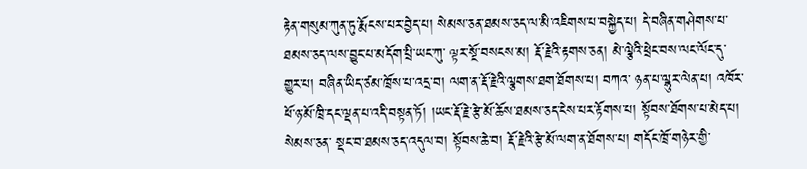རྟེན་གསུམ་ཀུན་ཏུ་རྨོངས་པར་བྱེད་པ། སེམས་ཅན་ཐམས་ཅད་ལ་མི་འཇིགས་པ་བསྐྱེད་པ། དེ་བཞིན་གཤེགས་པ་ཐམས་ཅད་ལས་བྱུང་པ་མདོག་པྲི་ཡང་ཀུ་ ལྟར་སྔོ་བསངས་མ། རྡོ་རྗེའི་རྟགས་ཅན། མེ་ལྕེའི་ཕྲེང་བས་ལང་ལོང་དུ་གྱུར་པ། བཞིན་ཡིད་ཙམ་ཁྲོས་པ་འདྲ་བ། ལག་ན་རྡོ་རྗེའི་ལྕགས་ཐག་ཐོགས་པ། བཀའ་ ཉན་པ་ལྷུར་ལེན་པ། འཁོར་ཕོ་ཉ་མོ་ཁྲི་དང་ལྡན་པ་འདི་བསྟན་ཏོ། །ཡང་རྡོ་རྗེ་རྩེ་མོ་ཆོས་ཐམས་ཅད་ངེས་པར་རྟོགས་པ། སྟོབས་ཐོགས་པ་མེད་པ། སེམས་ཅན་ སྡང་བ་ཐམས་ཅད་འདུལ་བ། སྟོབས་ཆེ་བ། རྡོ་རྗེའི་རྩེ་མོ་ལག་ན་ཐོགས་པ། གདོང་ཁྲོ་གཉེར་གྱི་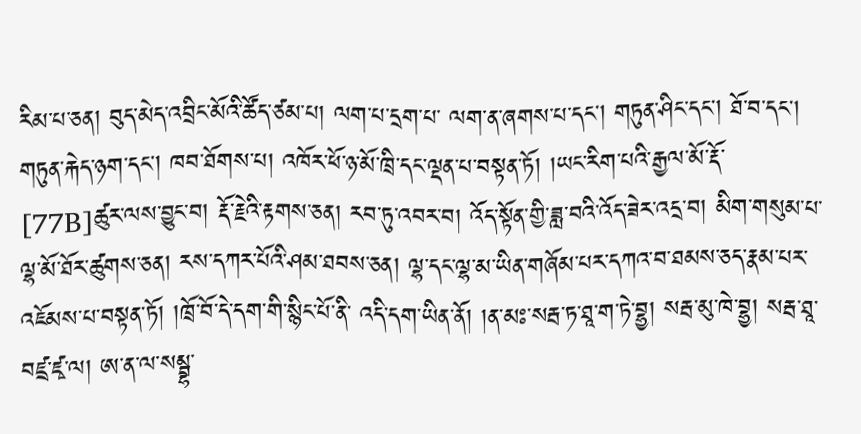རིམ་པ་ཅན། བུད་མེད་འབྲིང་མོའི་ཚོད་ཙམ་པ། ལག་པ་དྲག་པ་ ལག་ན་ཞགས་པ་དང། གཏུན་ཤིང་དང། ཐོ་བ་དང། གཏུན་རྐེད་ཉག་དང། ཁབ་ཐོགས་པ། འཁོར་ཕོ་ཉ་མོ་ཁྲི་དང་ལྡན་པ་བསྟན་ཏོ། །ཡང་རིག་པའི་རྒྱལ་མོ་རྡོ་ [77B]ཚུར་ལས་བྱུང་བ། རྡོ་རྗེའི་རྟགས་ཅན། རབ་ཏུ་འབར་བ། འོད་སྟོན་གྱི་ཟླ་བའི་འོད་ཟེར་འདྲ་བ། མིག་གསུམ་པ་ ལྷ་མོ་ཐོར་ཚུགས་ཅན། རས་དཀར་པོའི་ཤམ་ཐབས་ཅན། ལྷ་དང་ལྷ་མ་ཡིན་གཞོམ་པར་དཀའ་བ་ཐམས་ཅད་རྣམ་པར་འཇོམས་པ་བསྟན་ཏོ། །ཁྲོ་བོ་དེ་དག་གི་སྙིང་པོ་ནི་ འདི་དག་ཡིན་ནོ། །ན་མཿ་སརྦ་ཏ་ཐཱ་ག་ཏེ་བྷྱ། སརྦ་མུ་ཁེ་བྷྱ། སརྦ་ཐཱ་བཛྲ་ཛྭ་ལ། ཨ་ན་ལ་སམྦྷ་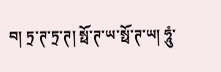བ། ཏྲ་ཊ་ཏྲ་ཊ། སྥོ་ཊ་ཡ་སྥོ་ཊ་ཡ། ཧཱུཾ་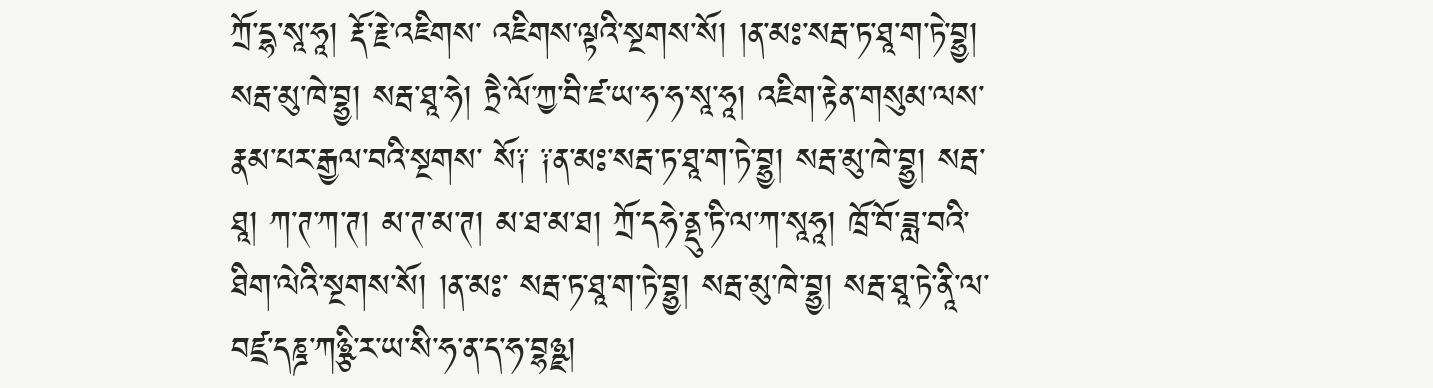ཀྲོ་དྷ་སཱ་ཧཱ། རྡོ་རྗེ་འཇིགས་ འཇིགས་ལྟའི་སྔགས་སོ། །ན་མཿ་སརྦ་ཏ་ཐཱ་ག་ཏེ་བྷྱ། སརྦ་མུ་ཁེ་བྷྱ། སརྦ་ཐཱ་ཧེ། ཏྲཻ་ལོ་ཀྱ་བི་ཛ་ཡ་ཧ་ཧ་སཱ་ཧཱ། འཇིག་རྟེན་གསུམ་ལས་རྣམ་པར་རྒྱལ་བའི་སྔགས་ སོ༑ ༑ན་མཿ་སརྦ་ཏ་ཐཱ་ག་ཏེ་བྷྱ། སརྦ་མུ་ཁེ་བྷྱ། སརྦ་ཐཱ། ཀ་ཊ་ཀ་ཊ། མ་ཊ་མ་ཊ། མ་ཐ་མ་ཐ། ཀྲོ་དཧེ་ནྡུ་ཏི་ལ་ཀ་སཱཧཱ། ཁྲོ་བོ་ཟླ་བའི་ཐིག་ལེའི་སྔགས་སོ། །ན་མཿ་ སརྦ་ཏ་ཐཱ་ག་ཏེ་བྷྱ། སརྦ་མུ་ཁེ་བྷྱ། སརྦ་ཐཱ་ཏེ་ནཱི་ལ་བཛྲ་དཎྜ་ཀཉྩི་ར་ཡ་སི་ཧ་ན་ད་ཧ་བྷཉྫ།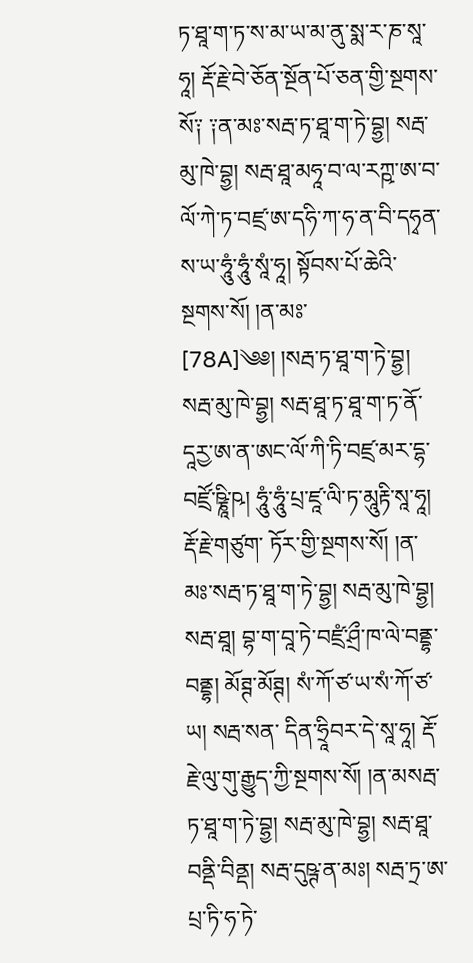ཏ་ཐཱ་ག་ཏ་ས་མ་ཡ་མ་ནུ་སྨ་ར་ཎ་སཱ་ཧཱ། རྡོ་རྗེ་བེ་ཅོན་སྔོན་པོ་ཅན་གྱི་སྔགས་ སོ༑ ༑ན་མཿ་སརྦ་ཏ་ཐཱ་ག་ཏེ་བྷྱ། སརྦ་མུ་ཁེ་བྷྱ། སརྦ་ཐཱ་མཧཱ་བ་ལ་རཀྵ་ཨ་བ་ལོ་ཀེ་ཏ་བཛྲ་ཨ་དཧི་ཀ་ཧ་ན་བི་དཧྭན་ས་ཡ་ཧཱུཾ་ཧཱུཾ་སཱཾ་ཧཱ། སྟོབས་པོ་ཆེའི་སྔགས་སོ། །ན་མཿ་ [78A]༄༅། །སརྦ་ཏ་ཐཱ་ག་ཏེ་བྷྱ། སརྦ་མུ་ཁེ་བྷྱ། སརྦ་ཐཱ་ཏ་ཐཱ་ག་ཏ་ནོ་དཱརྱ་ཨ་ན་ཨང་ལོ་ཀི་ཏི་བཛྲ་མར་དྷ་བཛྲོ་ཥྞཱི་ཥ། ཧཱུཾ་ཧཱུཾ་པྲ་ཛཱ་ལི་ཏ་མཱུརྟི་སཱ་ཧཱ། རྡོ་རྗེ་གཙུག་ ཏོར་གྱི་སྔགས་སོ། །ན་མཿ་སརྦ་ཏ་ཐཱ་ག་ཏེ་བྷྱ། སརྦ་མུ་ཁེ་བྷྱ། སརྦ་ཐཱ། བྷ་ག་བཱ་ཏེ་བཛྲཾ་ཤྲྀ་ཁ་ལེ་བནྡྷ་བནྡྷ། མོཊྚ་མོཊྚ། སཾ་ཀོ་ཙ་ཡ་སཾ་ཀོ་ཙ་ཡ། སརྦ་སན་ དིན་ཧྲཱིབར་དེ་སཱ་ཧཱ། རྡོ་རྗེ་ལུ་གུ་རྒྱུད་ཀྱི་སྔགས་སོ། །ན་མསརྦ་ཏ་ཐཱ་ག་ཏེ་བྷྱ། སརྦ་མུ་ཁེ་བྷྱ། སརྦ་ཐཱ་བནྡི་བིནྡ། སརྦ་དུཥྚ་ན་མཿ། སརྦ་ཏྲ་ཨ་པྲ་ཏི་ཧ་ཏེ་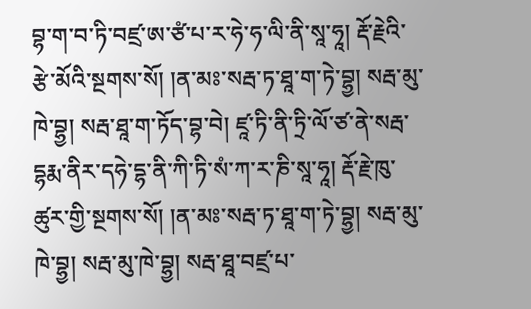བྷ་ག་བ་ཏི་བཛྲ་ཨ་ཙཾ་པ་ར་ཧེ་ཧ་ལི་ནི་སཱ་ཧཱ། རྡོ་རྗེའི་རྩེ་མོའི་སྔགས་སོ། །ན་མཿ་སརྦ་ཏ་ཐཱ་ག་ཏེ་བྷྱ། སརྦ་མུ་ཁེ་བྷྱ། སརྦ་ཐཱ་ག་ཏོད་བྷ་བེ། ཛཱ་ཏི་ནི་ཏྲི་ལོ་ཙ་ནེ་སརྦ་ དྷརྨ་ནིར་དཧེ་དྷ་ནི་ཀི་ཏི་སཾ་ཀ་ར་ཎི་སཱ་ཧཱ། རྡོ་རྗེ་ཁུ་ཚུར་གྱི་སྔགས་སོ། །ན་མཿ་སརྦ་ཏ་ཐཱ་ག་ཏེ་བྷྱ། སརྦ་མུ་ཁེ་བྷྱ། སརྦ་མུ་ཁེ་བྷྱ། སརྦ་ཐཱ་བཛྲ་པ་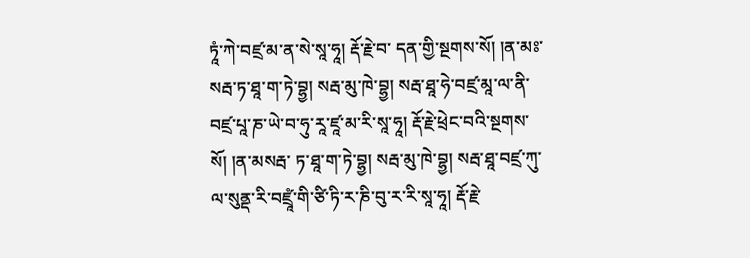ཏཱཾ་ཀེ་བཛྲ་མ་ན་སེ་སཱ་ཧཱ། རྡོ་རྗེ་བ་ དན་གྱི་སྔགས་སོ། །ན་མཿ་སརྦ་ཏ་ཐཱ་ག་ཏེ་བྷྱ། སརྦ་མུ་ཁེ་བྷྱ། སརྦ་ཐཱ་ཧེ་བཛྲ་མཱ་ལ་ནི་བཛྲ་པཱ་ཎ་ཡེ་བ་ཧུ་རཱ་ཛཱ་མ་རི་སཱ་ཧཱ། རྡོ་རྗེ་ཕྲེང་བའི་སྔགས་སོ། །ན་མསརྦ་ ཏ་ཐཱ་ག་ཏེ་བྷྱ། སརྦ་མུ་ཁེ་བྷྱ། སརྦ་ཐཱ་བཛྲ་ཀུ་ལ་སུནྡ་རི་བཛྲཱཾ་གི་ཙི་ཏི་ར་ཎི་བུ་ར་རི་སཱ་ཧཱ། རྡོ་རྗེ་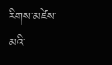རིགས་མཛེས་མའི་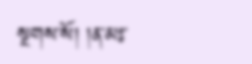སྔགས་སོ། །ན་མཿ་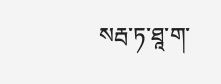སརྦ་ཏ་ཐཱ་ག་